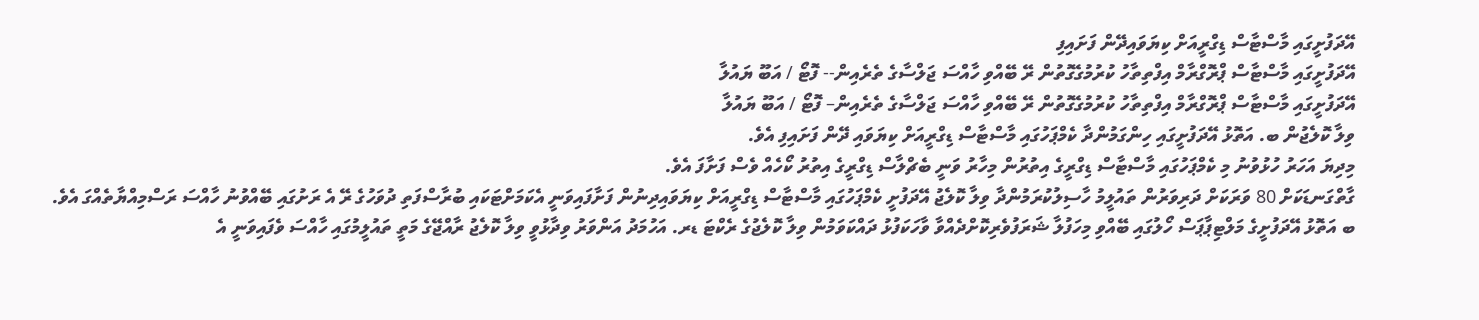އޭދަފުށީގައި މާސްޓާސް ޑިގްރީއަށް ކިޔަވައިދޭން ފަށައިފި
އޭދަފުށީގައި މާސްޓާސް ޕްރޮގްރާމް އިފްތިތާހު ކުރުމުގެގޮތުން ރޭ ބޭއްވި ހާއްސަ ޖަލްސާގެ ތެރެއިން-- ފޮޓޯ / އަބޫ ޔައުލާ
އޭދަފުށީގައި މާސްޓާސް ޕްރޮގްރާމް އިފްތިތާހު ކުރުމުގެގޮތުން ރޭ ބޭއްވި ހާއްސަ ޖަލްސާގެ ތެރެއިން– ފޮޓޯ / އަބޫ ޔައުލާ
ވިލާ ކޮލެޖުން ބ. އަތޮޅު އޭދަފުށީގައި ހިންގަމުންދާ ކެމްޕަހުގައި މާސްޓާސް ޑިގްރީއަށް ކިޔަވައި ދޭން ފަށައިފި އެވެ.
މިދިޔަ އަހަރު ހުޅުވުނު މި ކެމްޕަހުގައި މާސްޓާސް ޑިގްރީގެ އިތުރުން މިހާރު ވަނީ ބެޗްލާސް ޑިގްރީގެ އިތުރު ކޯހެއް ވެސް ފަށާފަ އެވެ.
ގާތްގަނޑަކަށް 80 ވަރަކަށް ދަރިވަރުން ތައުލީމު ހާސިލުކުރަމުންދާ ވިލާ ކޮލެޖު އޭދަފުށީ ކެމްޕަހުގައި މާސްޓާސް ޑިގްރީއަށް ކިޔަވައިދިނުން ފަށާފައިވަނީ އެކަމަށްޓަކައި ބުރާސްފަތި ދުވަހުގެ ރޭ އެ ރަށުގައި ބޭއްވުނު ހާއްސަ ރަސްމިއްޔާތެއްގަ އެވެ.
ބ އަތޮޅު އޭދަފުށީގެ މަލްޓިޕާޕަސް ހޯލުގައި ބޭއްވި މިހަފުލާ ޝަރަފުވެރިކޮށްދެއްވާ ވާހަކަފުޅު ދައްކަވަމުން ވިލާ ކޮލެޖުގެ ރެކްޓަ ޑރ. އަހުމަދު އަންވަރު ވިދާޅުވީ ވިލާ ކޮލެޖު ރާއްޖޭގެ މަތީ ތައުލީމުގައި ހާއްސަ ވެފައިވަނީ އެ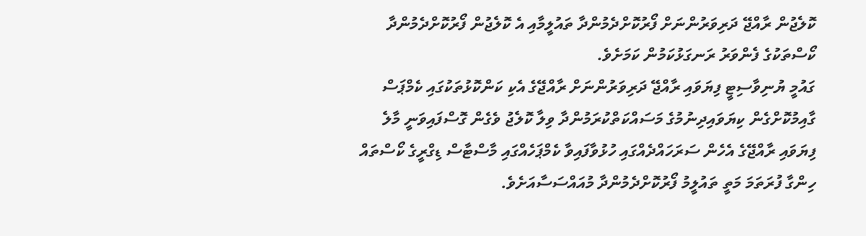ކޮލެޖުން ރާއްޖޭ ދަރިވަރުންނަށް ފޯރުކޮށްދެމުންދާ ތައުލީމާއި އެ ކޮލެޖުން ފޯރުކޮށްދެމުންދާ ކޯސްތަކުގެ ފެންވަރު ރަނގަޅުކަމުން ކަމަށެވެ.
ގައުމީ ޔުނިވާސިޓީ ފިޔަވައި ރާއްޖޭ ދަރިވަރުންނަށް ރާއްޖޭގެ އެކި ކަންކޮޅުތަކުގައި ކެމްޕަސް ގާއިމުކޮށްގެން ކިޔަވައިދިނުމުގެ މަސައްކަތްކުރަމުންދާ ވިލާ ކޮލެޖު ވެގެން ގޮސްފައިވަނީ މާލެ ފިޔަވައި ރާއްޖޭގެ އެހެން ސަރަހައްދެއްގައި ހުޅުވާފައިވާ ކެމްޕަހެއްގައި މާސްޓާސް ޑިގްރީގެ ކޯސްތައް ހިންގާ ފުރަތަމަ މަތީ ތައުލީމު ފޯރުކޮށްދެމުންދާ މުއައްސަސާއަށެވެ.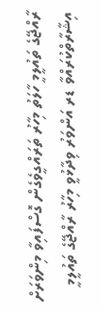ރާއްޖޭގެ ތައުލީމީ ހާލަތު މިހާރު ތަރައްގީވެގެން ގޮސްފައިވާ މިންވަރަށް އިޝާރާތްކުރައްވާ ޑރ އަންވަރު ވިދާޅުވީ މިހާރު ރާއްޖޭގެ ތައުލީމީ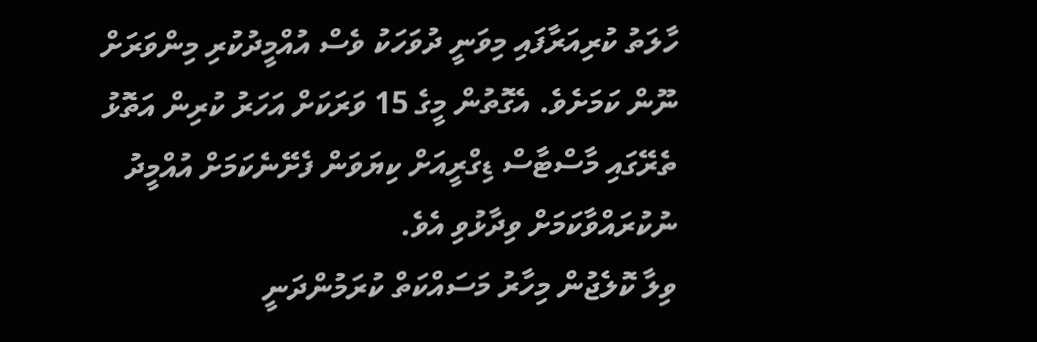ހާލަތު ކުރިއަރާފައި މިވަނީ ދުވަހަކު ވެސް އުއްމީދުކުރި މިންވަރަށް ނޫން ކަމަށެވެ. އެގޮތުން މީގެ 15 ވަރަކަށް އަހަރު ކުރިން އަތޮޅު ތެރޭގައި މާސްޓާސް ޑިގްރީއަށް ކިޔަވަން ފެށޭނެކަމަށް އުއްމީދު ނުކުރައްވާކަމަށް ވިދާޅުވި އެވެ.
ވިލާ ކޮލެޖުން މިހާރު މަސައްކަތް ކުރަމުންދަނީ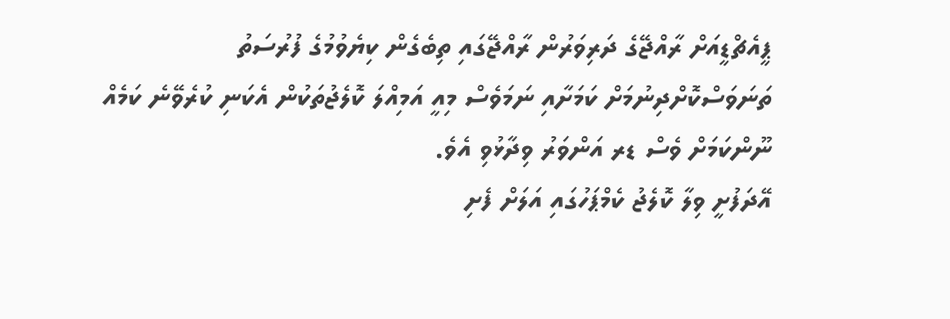ޕީއެޗްޑީއަށް ރާއްޖޭގެ ދަރިވަރުން ރާއްޖޭގައި ތިބެގެން ކިޔެވުމުގެ ފުރުސަތު ތަނަވަސްކޮށްދިނުމަށް ކަމަށާއި ނަމަވެސް މިއީ އަމިއްލަ ކޮލެޖުތަކުން އެކަނި ކުރެވޭނެ ކަމެއް ނޫންކަމަށް ވެސް ޑރ އަންވަރު ވިދާޅުވި އެވެ.
އޭދަފުށީ ވިލާ ކޮލެޖު ކެމްޕަހުގައި އަލަށް ފެށި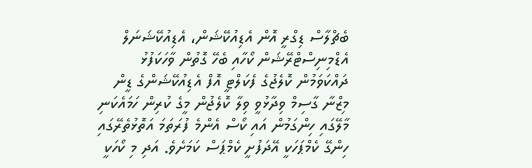ބެޗްލާސް ޑިގްރީ އޮން އެޑިއުކޭޝަން، އެޑިއުކޭޝަނަލް އެޑްމިނިސްޓްރޭޝަން ކޯހާއި ބެހޭ ގޮތުން ވާހަކަފުޅު ދައްކަވަމުން ކޮލެޖުގެ ފެކަލްޓީ އޮފް އެޑިއުކޭޝަންގެ ޑީން މިޒްނާ ގާސިމް ވިދާޅުވީ ވިލާ ކޮލެޖުން މީގެ ކުރިން ހަމައެކަނި މާލޭގައި ހިންގަމުން އައި ކޯސް އެންމެ ފުރަތަމަ އަތޮޅުތެރޭގައި ހިންގޭ ކެމްޕަހަކީ އޭދަފުށީ ކެމްޕަސް ކަމަށެވެ. އަދި މި ކޯހަކީ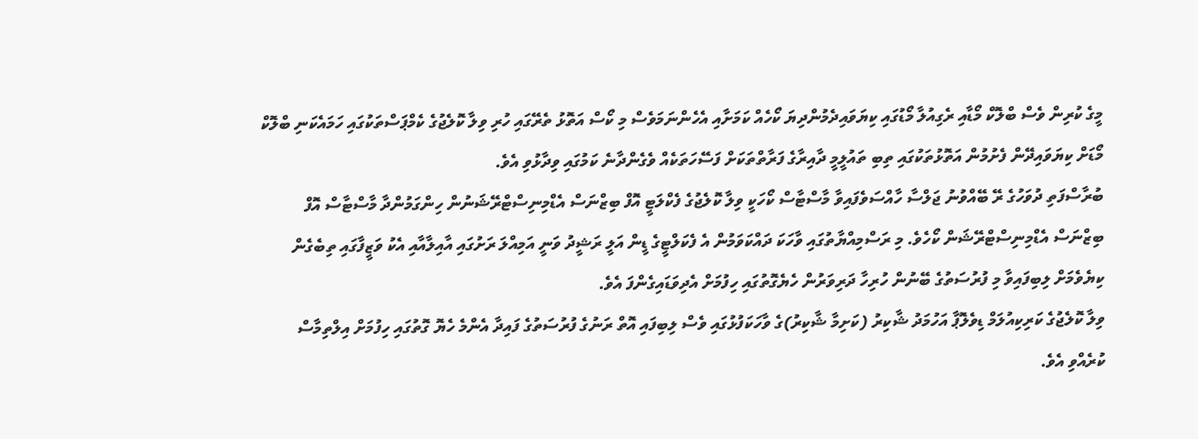މީގެ ކުރިން ވެސް ބްލޮކް މޯޑާއި ރެގިއުލާ މޯޑުގައި ކިޔަވައިދެމުންދިޔަ ކޯހެއް ކަމަށާއި އެހެންނަމަވެސް މި ކޯސް އަތޮޅު ތެރޭގައި ހުރި ވިލާ ކޮލެޖުގެ ކެމްޕަސްތަކުގައި ހަމައެކަނި ބްލޮކް މޯޑަށް ކިޔަވައިދޭން ފެށުމުން އަތޮޅުތަކުގައި ތިބި ތައުލީމީ ދާއިރާގެ ފަރާތްތަކަށް ފަސޭހަތަކެއް ވެގެންދާނެ ކަމުގައި ވިދާޅުވި އެވެ.
ބުރާސްފަތި ދުވަހުގެ ރޭ ބޭއްވުނު ޖަލްސާ ހާއްސަވެފައިވާ މާސްޓާސް ކޯހަކީ ވިލާ ކޮލެޖުގެ ފެކްލަޓީ އޮފް ބިޒްނަސް އެޑްމިނިސްޓްރޭޝަނުން ހިންގަމުންދާ މާސްޓާސް އޮފް ބިޒްނަސް އެޑްމިނިސްޓްރޭޝަން ކޯހެވެ. މި ރަސްމިއްޔާތުގައި ވާހަކަ ދައްކަވަމުން އެ ފެކަލްޓީގެ ޑީން އަލީ ރަޝީދު ވަނީ އަމިއްލަ ރަށުގައި އާއިލާއާއި އެކު ވަޒީފާގައި ތިބެގެން ކިޔެވެމަށް ލިބިފައިވާ މި ފުރުސަތުގެ ބޭނުން ހުރިހާ ދަރިވަރުން ހެޔެގޮތުގައި ހިފުމަށް އެދިވަޑައިގެންފަ އެވެ.
ވިލާ ކޮލެޖުގެ ކަރިކިއުލަމް ޑިވެލޮޕާ އަހުމަދު ޝާކިރު (ކަށިމާ ޝާކިރު)ގެ ވާހަކަފުޅުގައި ވެސް ލިބިފައި އޮތް ރަނުގެ ފުރުސަތުގެ ފައިދާ އެންމެ ހެޔޮ ގޮތުގައި ހިފުމަށް އިލްތިމާސް ކުރެއްވި އެވެ.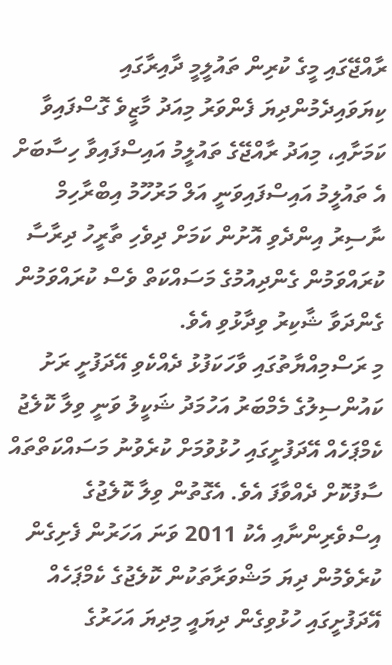ރާއްޖޭގައި މީގެ ކުރިން ތައުލީމީ ދާއިރާގައި ކިޔަވައިދެމުންދިޔަ ފެންވަރު މިއަދު މާޒީވެ ގޮސްފައިވާ ކަމަށާއި، މިއަދު ރާއްޖޭގެ ތައުލީމު އައިސްފައިވާ ހިސާބަށް އެ ތައުލީމު އައިސްފައިވަނީ އަލް މަރުހޫމު އިބްރާހިމް ނާސިރު އިންދެވި އޮށުން ކަމަށް ދިވެހި ތާރީހު ދިރާސާ ކުރައްވަމުން ގެންދިއުމުގެ މަސައްކަތް ވެސް ކުރައްވަމުން ގެންދަވާ ޝާކިރު ވިދާޅުވި އެވެ.
މި ރަސްމިއްޔާތުގައި ވާހަކަފުޅު ދެއްކެވި އޭދަފުށީ ރަށު ކައުންސިލުގެ މެމްބަރު އަހުމަދު ޝަކީލު ވަނީ ވިލާ ކޮލެޖު ކެމްޕަހެއް އޭދަފުށީގައި ހުޅުވުމަށް ކުރެވުނު މަސައްކަތްތައް ސާފުކޮށް ދެއްވާފަ އެވެ. އެގޮތުން ވިލާ ކޮލެޖުގެ އިސްވެރިންނާއި އެކު 2011 ވަނަ އަހަރުން ފެށިގެން ކުރެވެމުން ދިޔަ މަޝްވަރާތަކުން ކޮލެޖުގެ ކެމްޕަހެއް އޭދަފުށީގައި ހުޅުވިގެން ދިޔައީ މިދިޔަ އަހަރުގެ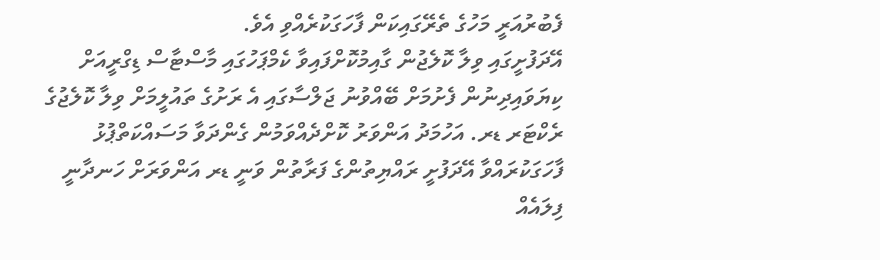ފެބުރުއަރީ މަހުގެ ތެރޭގައިކަން ފާހަގަކުރެއްވި އެވެ.
އޭދަފުށީގައި ވިލާ ކޮލެޖުން ގާއިމުކޮށްފައިވާ ކެމްޕަހުގައި މާސްޓާސް ޑިގްރީއަށް ކިޔަވައިދިނުން ފެށުމަށް ބޭއްވުނު ޖަލްސާގައި އެ ރަށުގެ ތައުލީމަށް ވިލާ ކޮލެޖުގެ ރެކްޓަރ ޑރ. އަހުމަދު އަންވަރު ކޮށްދެއްވަމުން ގެންދަވާ މަސައްކަތްޕުޅު ފާހަގަކުރައްވާ އޭދަފުށީ ރައްޔިތުންގެ ފަރާތުން ވަނީ ޑރ އަންވަރަށް ހަނދާނީ ފިލައެއް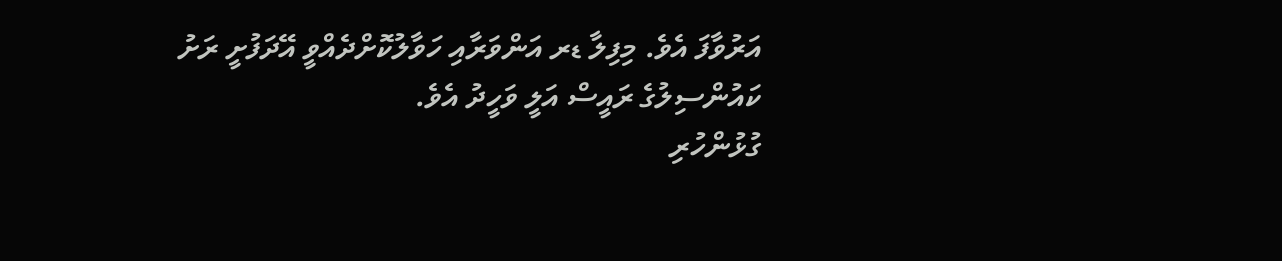އަރުވާފަ އެވެ. މިފިލާ ޑރ އަންވަރާއި ހަވާލުކޮށްދެއްވީ އޭދަފުށީ ރަށު ކައުންސިލުގެ ރައީސް އަލީ ވަހީދު އެވެ.
ގުޅުންހުރި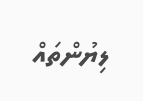ލިޔުންތައް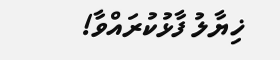ޚިޔާލު ފާޅުކުރައްވާ!